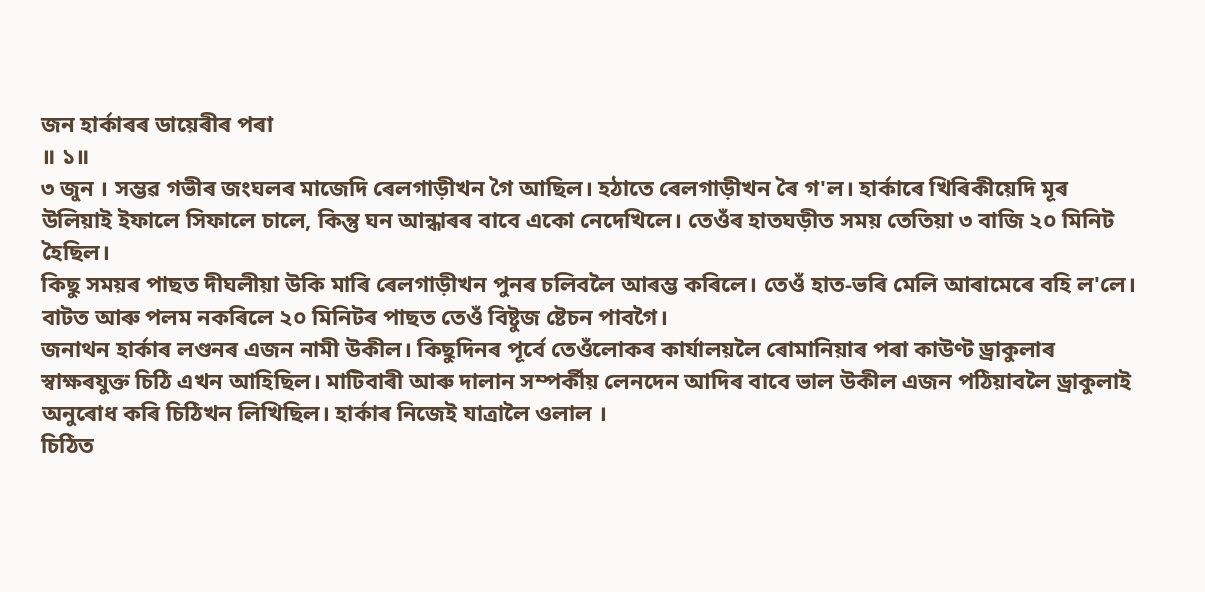জন হার্কাৰৰ ডায়েৰীৰ পৰা
॥ ১॥
৩ জুন । সম্ভৱ গভীৰ জংঘলৰ মাজেদি ৰেলগাড়ীখন গৈ আছিল। হঠাতে ৰেলগাড়ীখন ৰৈ গ'ল। হার্কাৰে খিৰিকীয়েদি মূৰ উলিয়াই ইফালে সিফালে চালে, কিন্তু ঘন আন্ধাৰৰ বাবে একো নেদেখিলে। তেওঁৰ হাতঘড়ীত সময় তেতিয়া ৩ বাজি ২০ মিনিট হৈছিল।
কিছু সময়ৰ পাছত দীঘলীয়া উকি মাৰি ৰেলগাড়ীখন পুনৰ চলিবলৈ আৰম্ভ কৰিলে। তেওঁ হাত-ভৰি মেলি আৰামেৰে বহি ল'লে। বাটত আৰু পলম নকৰিলে ২০ মিনিটৰ পাছত তেওঁ বিষ্টুজ ষ্টেচন পাবগৈ।
জনাথন হাৰ্কাৰ লণ্ডনৰ এজন নামী উকীল। কিছুদিনৰ পূৰ্বে তেওঁলোকৰ কাৰ্যালয়লৈ ৰোমানিয়াৰ পৰা কাউণ্ট ড্রাকুলাৰ স্বাক্ষৰযুক্ত চিঠি এখন আহিছিল। মাটিবাৰী আৰু দালান সম্পর্কীয় লেনদেন আদিৰ বাবে ভাল উকীল এজন পঠিয়াবলৈ ড্রাকুলাই অনুৰোধ কৰি চিঠিখন লিখিছিল। হাৰ্কাৰ নিজেই যাত্ৰালৈ ওলাল ।
চিঠিত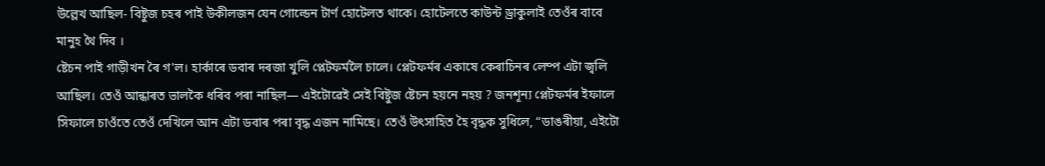উল্লেখ আছিল- বিষ্টুজ চহৰ পাই উকীলজন যেন গোল্ডেন টার্ণ হোটেলত থাকে। হোটেলতে কাউন্ট ড্রাকুলাই তেওঁৰ বাবে মানুহ থৈ দিব ।
ষ্টেচন পাই গাড়ীখন ৰৈ গ'ল। হাৰ্কাৰে ডবাৰ দৰজা খুলি প্লেটফৰ্মলৈ চালে। প্লেটফৰ্মৰ একাষে কেৰাচিনৰ লেম্প এটা জ্বলি আছিল। তেওঁ আন্ধাৰত ভালকৈ ধৰিব পৰা নাছিল— এইটোৱেই সেই বিষ্টুজ ষ্টেচন হয়নে নহয় ? জনশূন্য প্লেটফৰ্মৰ ইফালে সিফালে চাওঁতে তেওঁ দেখিলে আন এটা ডবাৰ পৰা বৃদ্ধ এজন নামিছে। তেওঁ উৎসাহিত হৈ বৃদ্ধক সুধিলে, “ডাঙৰীয়া, এইটো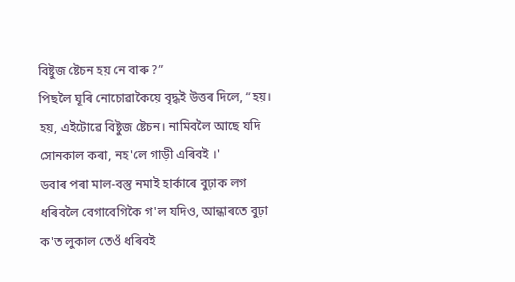বিষ্টুজ ষ্টেচন হয় নে বাৰু ?”
পিছলৈ ঘূৰি নোচোৱাকৈয়ে বৃদ্ধই উত্তৰ দিলে, “হয়। হয়, এইটোৱে বিষ্টুজ ষ্টেচন। নামিবলৈ আছে যদি সোনকাল কৰা, নহ'লে গাড়ী এৰিবই ।'
ডবাৰ পৰা মাল-বস্তু নমাই হাৰ্কাৰে বুঢ়াক লগ ধৰিবলৈ বেগাবেগিকৈ গ'ল যদিও, আন্ধাৰতে বুঢ়া ক'ত লুকাল তেওঁ ধৰিবই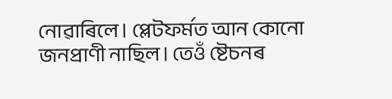নোৱাৰিলে। প্লেটফৰ্মত আন কোনো জনপ্রাণী নাছিল। তেওঁ ষ্টেচনৰ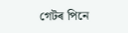গেটৰ পিনে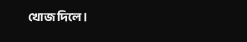খোজ দিলে।